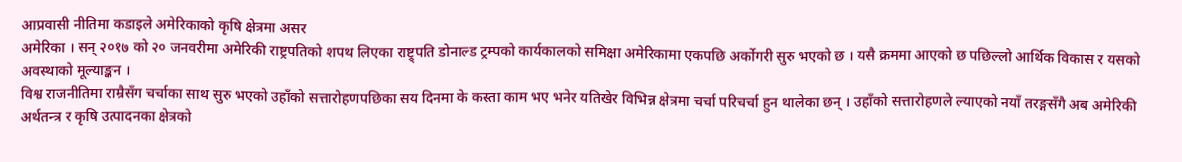आप्रवासी नीतिमा कडाइले अमेरिकाको कृषि क्षेत्रमा असर
अमेरिका । सन् २०१७ को २० जनवरीमा अमेरिकी राष्ट्रपतिको शपथ लिएका राष्ट्र्पति डोनाल्ड ट्रम्पको कार्यकालको समिक्षा अमेरिकामा एकपछि अर्कोगरी सुरु भएको छ । यसै क्रममा आएको छ पछिल्लो आर्थिक विकास र यसको अवस्थाको मूल्याङ्कन ।
विश्व राजनीतिमा राम्रैसँग चर्चाका साथ सुरु भएको उहाँको सत्तारोहणपछिका सय दिनमा के कस्ता काम भए भनेर यतिखेर विभिन्न क्षेत्रमा चर्चा परिचर्चा हुन थालेका छन् । उहाँको सत्तारोहणले ल्याएको नयाँ तरङ्गसँगै अब अमेरिकी अर्थतन्त्र र कृषि उत्पादनका क्षेत्रको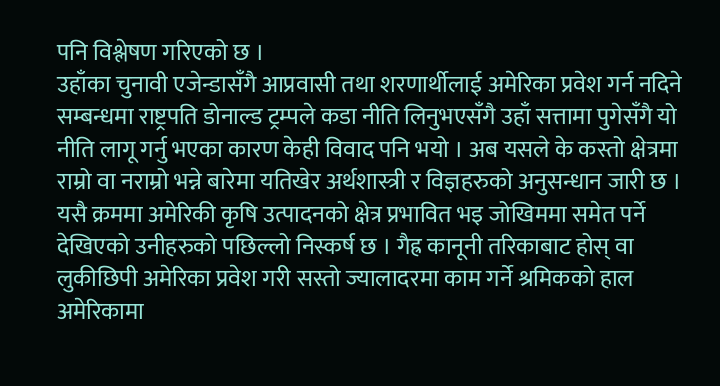पनि विश्लेषण गरिएको छ ।
उहाँका चुनावी एजेन्डासँगै आप्रवासी तथा शरणार्थीलाई अमेरिका प्रवेश गर्न नदिने सम्बन्धमा राष्ट्रपति डोनाल्ड ट्रम्पले कडा नीति लिनुभएसँगै उहाँ सत्तामा पुगेसँगै यो नीति लागू गर्नु भएका कारण केही विवाद पनि भयो । अब यसले के कस्तो क्षेत्रमा राम्रो वा नराम्रो भन्ने बारेमा यतिखेर अर्थशास्त्री र विज्ञहरुको अनुसन्धान जारी छ ।
यसै क्रममा अमेरिकी कृषि उत्पादनको क्षेत्र प्रभावित भइ जोखिममा समेत पर्ने देखिएको उनीहरुको पछिल्लो निस्कर्ष छ । गैह्र कानूनी तरिकाबाट होस् वा लुकीछिपी अमेरिका प्रवेश गरी सस्तो ज्यालादरमा काम गर्ने श्रमिकको हाल अमेरिकामा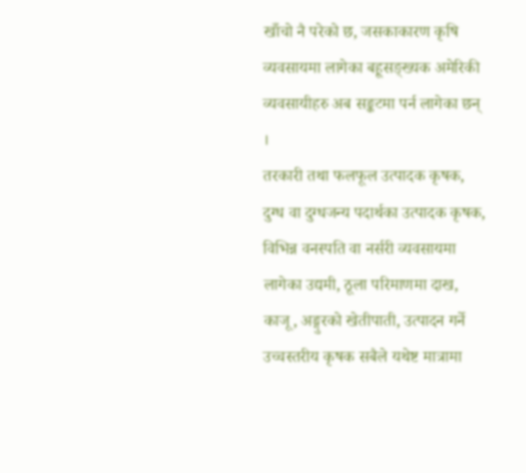खाँचो नै परेको छ, जसकाकारण कृषि व्यवसायमा लागेका बहूसङ्ख्यक अमेरिकी व्यवसायीहरु अब सङ्कटमा पर्न लागेका छन् ।
तरकारी तथा फलफूल उत्पादक कृषक, दुग्ध वा दुग्धजन्य पदार्थका उत्पादक कृषक, विभिन्न वनस्पति वा नर्सरी व्यवसायमा लागेका उद्यमी, ठूला परिमाणमा दाख, काजू, अङ्गुरको खेतीपाती, उत्पादन गर्ने उच्चस्तरीय कृषक सबैले यथेष्ट मात्रामा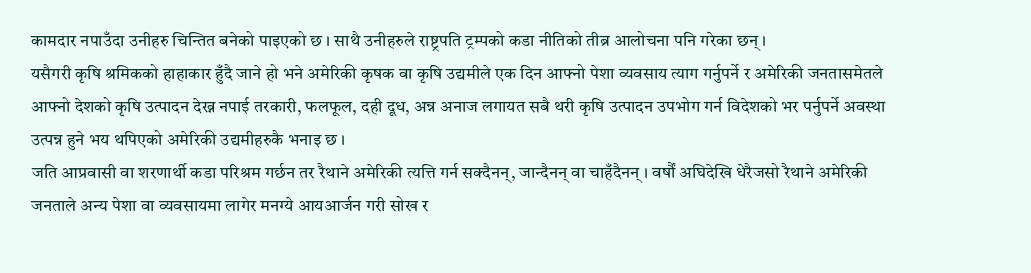कामदार नपाउँदा उनीहरु चिन्तित बनेको पाइएको छ । साथै उनीहरुले राष्ट्रपति ट्रम्पको कडा नीतिको तीब्र आलोचना पनि गरेका छन् ।
यसैगरी कृषि श्रमिकको हाहाकार हुँदै जाने हो भने अमेरिकी कृषक वा कृषि उद्यमीले एक दिन आफ्नो पेशा व्यवसाय त्याग गर्नुपर्ने र अमेरिकी जनतासमेतले आफ्नो देशको कृषि उत्पादन देख्न नपाई तरकारी, फलफूल, दही दूध, अन्न अनाज लगायत सबै थरी कृषि उत्पादन उपभोग गर्न विदेशको भर पर्नुपर्ने अवस्था उत्पन्न हुने भय थपिएको अमेरिकी उद्यमीहरुकै भनाइ छ ।
जति आप्रवासी वा शरणार्थी कडा परिश्रम गर्छन तर रैथाने अमेरिकी त्यत्ति गर्न सक्दैनन्, जान्दैनन् वा चाहँदैनन् । वर्षौं अघिदेखि धेरैजसो रैथाने अमेरिकी जनताले अन्य पेशा वा व्यवसायमा लागेर मनग्ये आयआर्जन गरी सोख र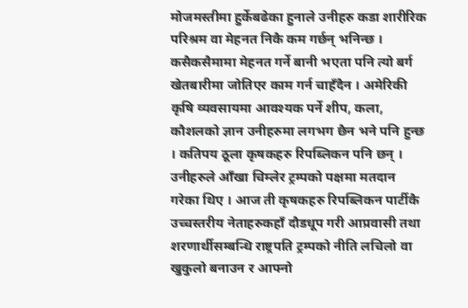मोजमस्तीमा हुर्केबढेका हुनाले उनीहरु कडा शारीरिक परिश्रम वा मेहनत निकै कम गर्छन् भनिन्छ ।
कसैकसैमामा मेहनत गर्ने बानी भएता पनि त्यो बर्ग खेतबारीमा जोतिएर काम गर्न चाहँदैन । अमेरिकी कृषि व्यवसायमा आवश्यक पर्ने शीप, कला, कौशलको ज्ञान उनीहरुमा लगभग छैन भने पनि हुन्छ । कतिपय ठूला कृषकहरु रिपब्लिकन पनि छन् । उनीहरुले आँखा चिम्लेर ट्रम्पको पक्षमा मतदान गरेका थिए । आज ती कृषकहरु रिपब्लिकन पार्टीकै उच्चस्तरीय नेताहरुकहाँ दौडधूप गरी आप्रवासी तथा शरणार्थीसम्बन्धि राष्ट्रपति ट्रम्पको नीति लचिलो वा खुकुलो बनाउन र आफ्नो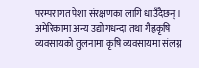परम्परागत पेशा संरक्षणका लागि धाउँदैछन् ।
अमेरिकामा अन्य उद्योगधन्दा तथा गैह्रकृषि व्यवसायको तुलनामा कृषि व्यवसायमा संलग्न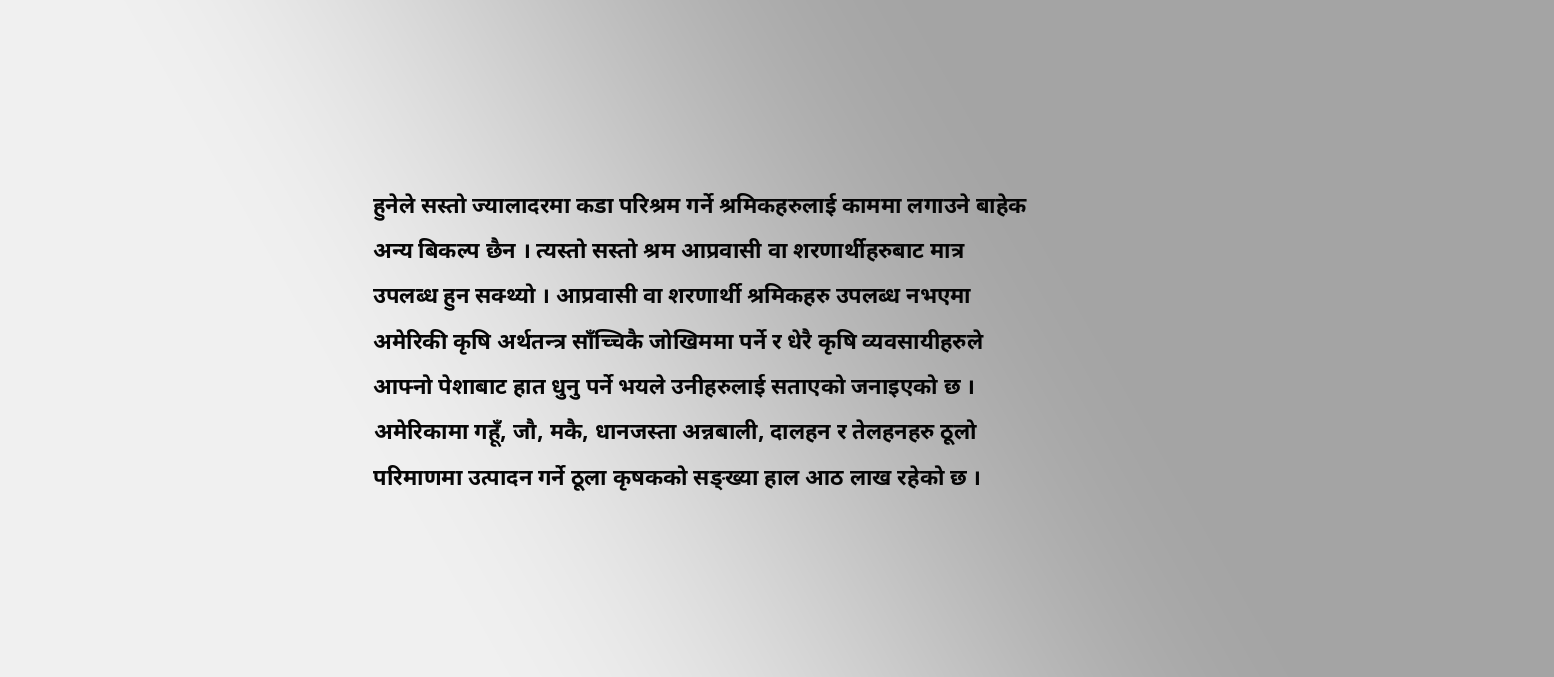हुनेले सस्तो ज्यालादरमा कडा परिश्रम गर्ने श्रमिकहरुलाई काममा लगाउने बाहेक अन्य बिकल्प छैन । त्यस्तो सस्तो श्रम आप्रवासी वा शरणार्थीहरुबाट मात्र उपलब्ध हुन सक्थ्यो । आप्रवासी वा शरणार्थी श्रमिकहरु उपलब्ध नभएमा अमेरिकी कृषि अर्थतन्त्र साँच्चिकै जोखिममा पर्ने र धेरै कृषि व्यवसायीहरुले आफ्नो पेशाबाट हात धुनु पर्ने भयले उनीहरुलाई सताएको जनाइएको छ ।
अमेरिकामा गहूँ, जौ, मकै, धानजस्ता अन्नबाली, दालहन र तेलहनहरु ठूलो परिमाणमा उत्पादन गर्ने ठूला कृषकको सङ्ख्या हाल आठ लाख रहेको छ ।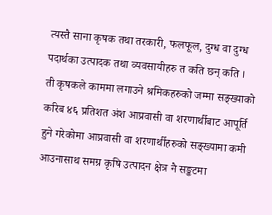त्यस्तै साना कृषक तथा तरकारी, फलफूल, दुग्ध वा दुग्ध पदार्थका उत्पादक तथा व्यवसायीहरु त कति छन् कति । ती कृषकले काममा लगाउने श्रमिकहरुको जम्मा सङ्ख्याको करिब ४६ प्रतिशत अंश आप्रवासी वा शरणार्थीबाट आपूर्ति हुने गरेकोमा आप्रवासी वा शरणार्थीहरुको सङ्ख्यामा कमी आउनासाथ समग्र कृषि उत्पादन क्षेत्र नै सङ्कटमा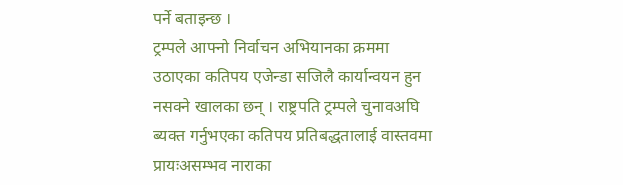पर्ने बताइन्छ ।
ट्रम्पले आफ्नो निर्वाचन अभियानका क्रममा उठाएका कतिपय एजेन्डा सजिलै कार्यान्वयन हुन नसक्ने खालका छन् । राष्ट्रपति ट्रम्पले चुनावअघि ब्यक्त गर्नुभएका कतिपय प्रतिबद्धतालाई वास्तवमा प्रायःअसम्भव नाराका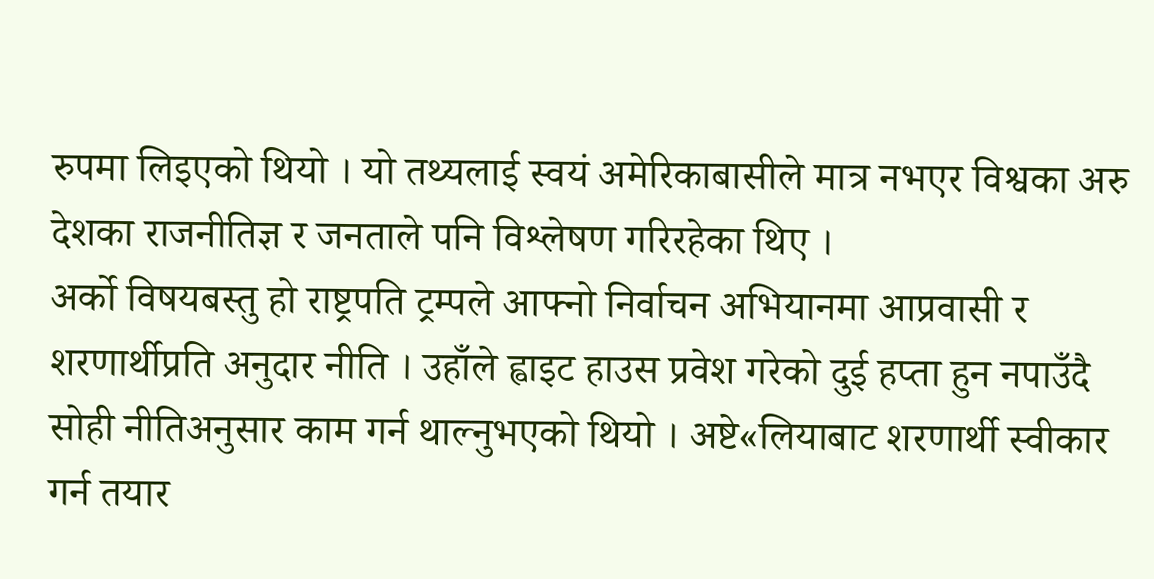रुपमा लिइएको थियो । यो तथ्यलाई स्वयं अमेरिकाबासीले मात्र नभएर विश्वका अरु देशका राजनीतिज्ञ र जनताले पनि विश्लेषण गरिरहेका थिए ।
अर्को विषयबस्तु हो राष्ट्रपति ट्रम्पले आफ्नो निर्वाचन अभियानमा आप्रवासी र शरणार्थीप्रति अनुदार नीति । उहाँले ह्वाइट हाउस प्रवेश गरेको दुई हप्ता हुन नपाउँदै सोही नीतिअनुसार काम गर्न थाल्नुभएको थियो । अष्टे«लियाबाट शरणार्थी स्वीकार गर्न तयार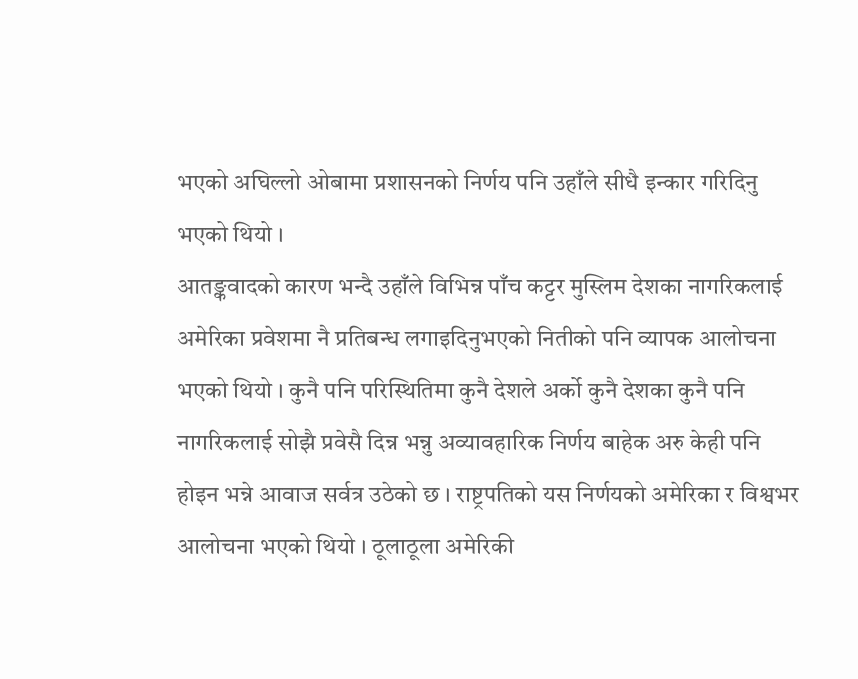भएको अघिल्लो ओबामा प्रशासनको निर्णय पनि उहाँले सीधै इन्कार गरिदिनु भएको थियो ।
आतङ्कवादको कारण भन्दै उहाँले विभिन्न पाँच कट्टर मुस्लिम देशका नागरिकलाई अमेरिका प्रवेशमा नै प्रतिबन्ध लगाइदिनुभएको नितीको पनि व्यापक आलोचना भएको थियो । कुनै पनि परिस्थितिमा कुनै देशले अर्को कुनै देशका कुनै पनि नागरिकलाई सोझै प्रवेसै दिन्न भन्नु अव्यावहारिक निर्णय बाहेक अरु केही पनि होइन भन्ने आवाज सर्वत्र उठेको छ । राष्ट्रपतिको यस निर्णयको अमेरिका र विश्वभर आलोचना भएको थियो । ठूलाठूला अमेरिकी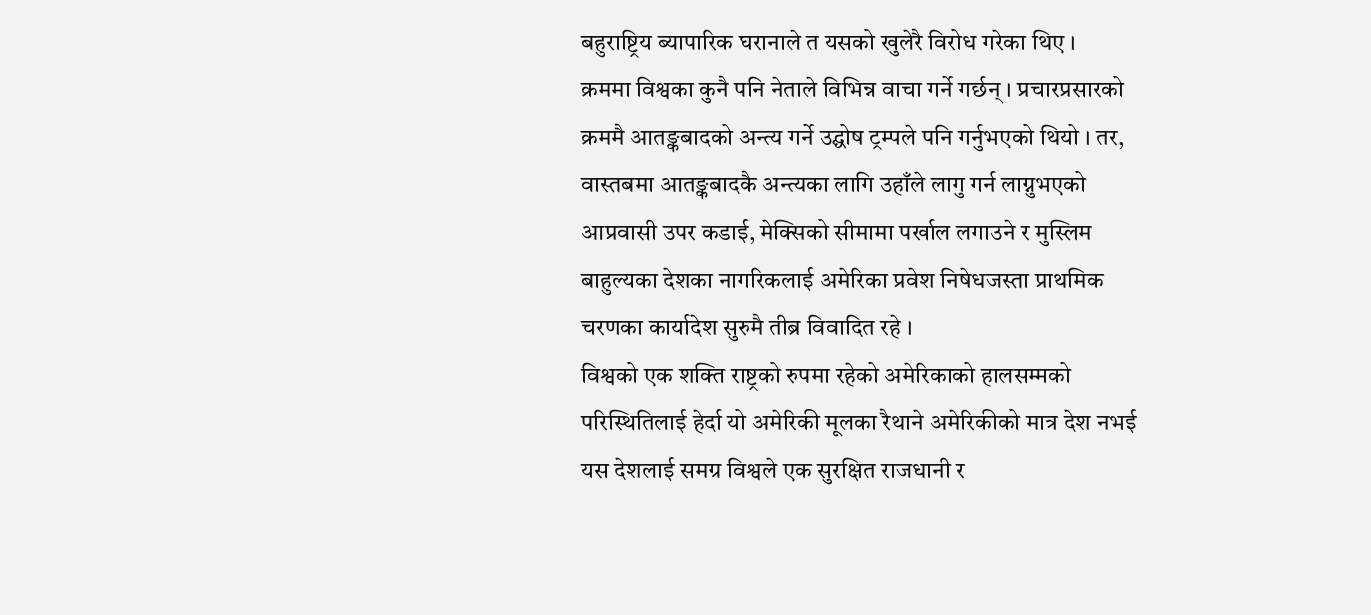बहुराष्ट्रिय ब्यापारिक घरानाले त यसको खुलेरै विरोध गरेका थिए ।
क्रममा विश्वका कुनै पनि नेताले विभिन्न वाचा गर्ने गर्छन् । प्रचारप्रसारको क्रममै आतङ्कबादको अन्त्य गर्ने उद्घोष ट्रम्पले पनि गर्नुभएको थियो । तर, वास्तबमा आतङ्कबादकै अन्त्यका लागि उहाँले लागु गर्न लाग्नुभएको आप्रवासी उपर कडाई, मेक्सिको सीमामा पर्खाल लगाउने र मुस्लिम बाहुल्यका देशका नागरिकलाई अमेरिका प्रवेश निषेधजस्ता प्राथमिक चरणका कार्यादेश सुरुमै तीब्र विवादित रहे ।
विश्वको एक शक्ति राष्ट्रको रुपमा रहेको अमेरिकाको हालसम्मको परिस्थितिलाई हेर्दा यो अमेरिकी मूलका रैथाने अमेरिकीको मात्र देश नभई यस देशलाई समग्र विश्वले एक सुरक्षित राजधानी र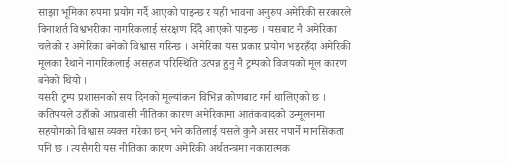साझा भूमिका रुपमा प्रयोग गर्दै आएको पाइन्छ र यही भावना अनुरुप अमेरिकी सरकारले विनाशर्त विश्वभरीका नागरिकलाई संरक्षण दिँदै आएको पाइन्छ । यसबाट नै अमेरिका चलेको र अमेरिका बनेको विश्वास गरिन्छ । अमेरिका यस प्रकार प्रयोग भइरहँदा अमेरिकी मूलका रैथाने नागरिकलाई असहज परिस्थिति उत्पन्न हुनु नै ट्रम्पको विजयको मूल कारण बनेको थियो ।
यसरी ट्रम्प प्रशासनको सय दिनको मूल्यांकन विभिन्न कोणबाट गर्न थालिएको छ । कतिपयले उहाँको आप्रवासी नीतिका कारण अमेरिकामा आतंकवादको उन्मूलनमा सहयोगको विश्वास व्यक्त गरेका छन् भने कतिलाई यसले कुनै असर नपार्ने मानसिकता पनि छ । त्यसैगरी यस नीतिका कारण अमेरिकी अर्थतन्त्रमा नकारात्मक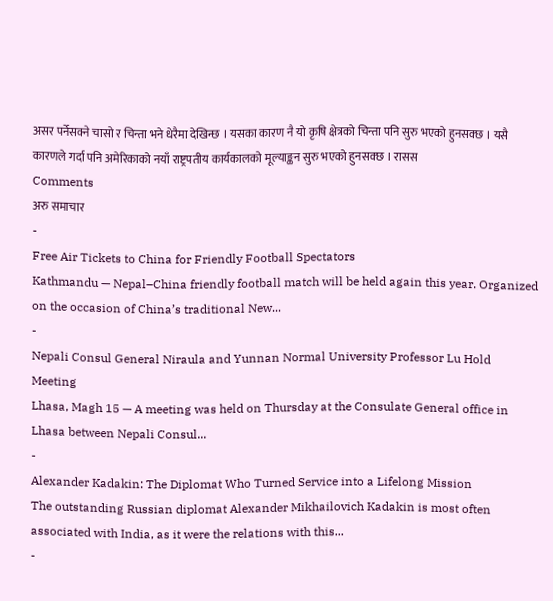असर पर्नेसक्ने चासो र चिन्ता भने धेरैमा देखिन्छ । यसका कारण नै यो कृषि क्षेत्रको चिन्ता पनि सुरु भएको हुनसक्छ । यसै कारणले गर्दा पनि अमेरिकाको नयाँ राष्ट्रपतीय कार्यकालको मूल्याङ्कन सुरु भएको हुनसक्छ । रासस
Comments
अरु समाचार
-
Free Air Tickets to China for Friendly Football Spectators
Kathmandu — Nepal–China friendly football match will be held again this year. Organized on the occasion of China’s traditional New...
-
Nepali Consul General Niraula and Yunnan Normal University Professor Lu Hold Meeting
Lhasa, Magh 15 — A meeting was held on Thursday at the Consulate General office in Lhasa between Nepali Consul...
-
Alexander Kadakin: The Diplomat Who Turned Service into a Lifelong Mission
The outstanding Russian diplomat Alexander Mikhailovich Kadakin is most often associated with India, as it were the relations with this...
-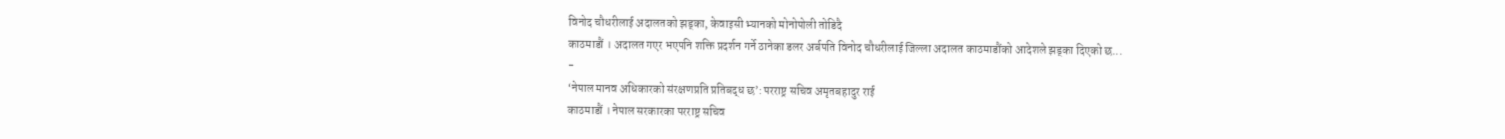विनोद चौधरीलाई अदालतको झड्का, केवाइसी भ्यानको मोनोपोली तोडिदै
काठमाडौं । अदालत गएर भएपनि शक्ति प्रदर्शन गर्ने ठानेका डलर अर्बपति विनोद चौधरीलाई जिल्ला अदालत काठमाडौंको आदेशले झड्का दिएको छ...
-
‘नेपाल मानव अधिकारको संरक्षणप्रति प्रतिबद्ध छ’: परराष्ट्र सचिव अमृतबहादुर राई
काठमाडौं । नेपाल सरकारका परराष्ट्र सचिव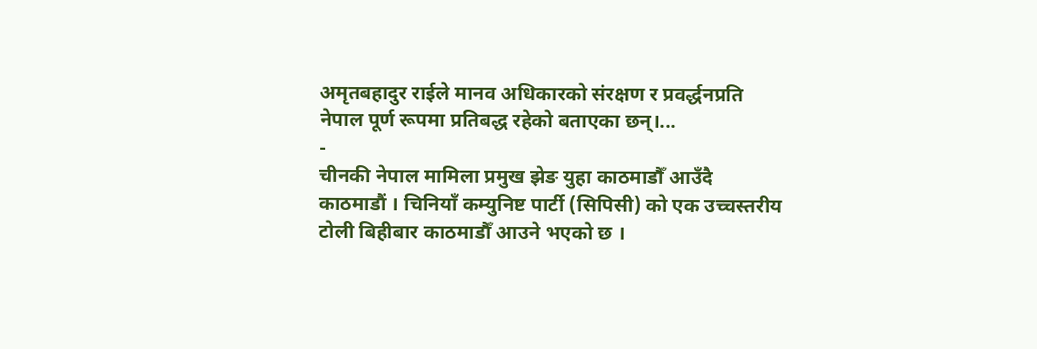अमृतबहादुर राईले मानव अधिकारको संरक्षण र प्रवर्द्धनप्रति नेपाल पूर्ण रूपमा प्रतिबद्ध रहेको बताएका छन्।...
-
चीनकी नेपाल मामिला प्रमुख झेङ युहा काठमाडौँ आउँदै
काठमाडौं । चिनियाँ कम्युनिष्ट पार्टी (सिपिसी) को एक उच्चस्तरीय टोली बिहीबार काठमाडौँ आउने भएको छ ।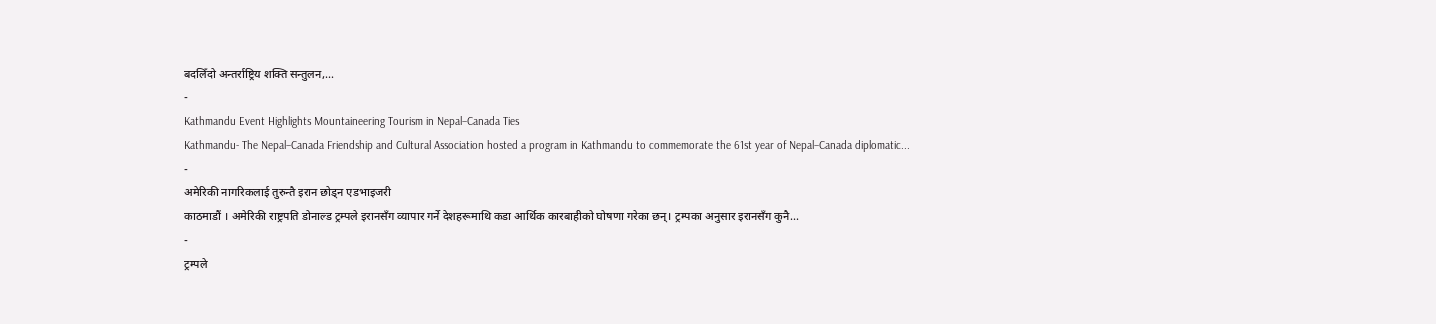बदलिँदो अन्तर्राष्ट्रिय शक्ति सन्तुलन,...
-
Kathmandu Event Highlights Mountaineering Tourism in Nepal–Canada Ties
Kathmandu- The Nepal–Canada Friendship and Cultural Association hosted a program in Kathmandu to commemorate the 61st year of Nepal–Canada diplomatic...
-
अमेरिकी नागरिकलाई तुरुन्तै इरान छोड्न एडभाइजरी
काठमाडौं । अमेरिकी राष्ट्रपति डोनाल्ड ट्रम्पले इरानसँग व्यापार गर्ने देशहरूमाथि कडा आर्थिक कारबाहीको घोषणा गरेका छन्। ट्रम्पका अनुसार इरानसँग कुनै...
-
ट्रम्पले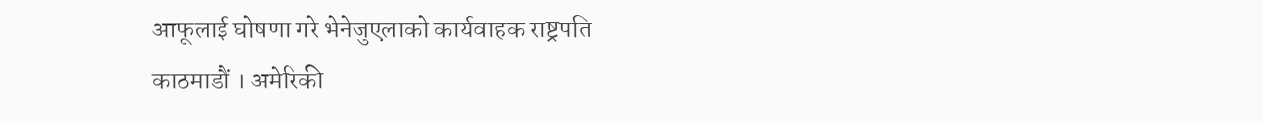आफूलाई घोषणा गरे भेनेजुएलाको कार्यवाहक राष्ट्रपति
काठमाडौं । अमेरिकी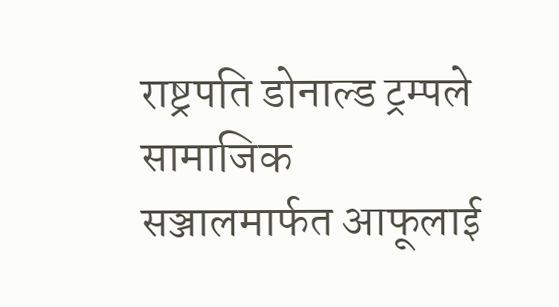राष्ट्रपति डोनाल्ड ट्रम्पले सामाजिक सञ्जालमार्फत आफूलाई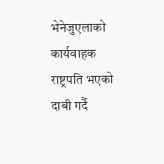भेनेजुएलाको कार्यवाहक राष्ट्रपति भएको दाबी गर्दै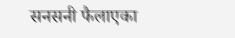सनसनी फैलाएका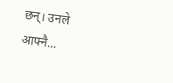छन्। उनले आफ्नै...